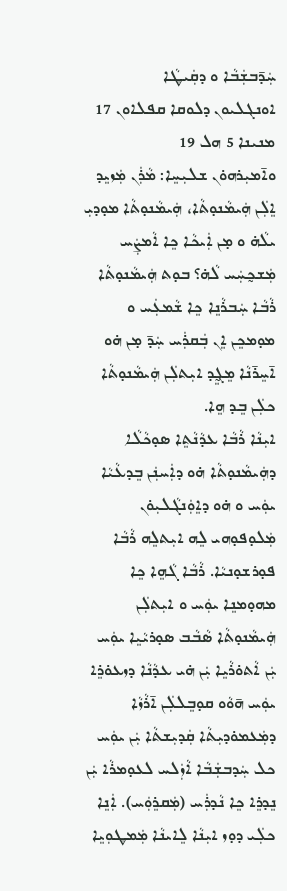ܚܲܕ̄ܒܫܲܒܵܐ ܘ ܕܩܲܝܜܵܐ
ܐܘܢܓܠܝܘܢ ܕܠܘܩܐ ܩܦܠܐܘܢ 17 ܡܢܝܢܐ 5 ܗܠ 19
ܘܐ̄ܡܝܼܪܗܘ̇ܢ ܫܠܝܼܚܸܐ: ܡܵܪܲܢ ܡܲܙܝܸܕ ܐܸܠܲܢ ܗܲܝܡܵܢܘ̣ܬܵܐ، ܗܲܝܡܵܢܘ̣ܬܵܐ ܡܘ̣ܕܝܼ ܝܠܵܗ̇ ܘ ܡ̣ܢ ܐܲܝܟܵܐ ܟܸܐ ܐܵܡܨܲܚ ܡܲܫܟ̰ܚܲܚ ܠܵܗ̇؟ ܒܘ̣ܬ ܗܲܝܡܵܢܘ̣ܬܵܐ ܪܵܒܵܐ ܚܲܒܪܵܢܸܐ ܟܸܐ ܫܵܡܥܲܚ ܘ ܡܘ̣ܡܟܸܢ ܐܸܢ ܒܲܩܪܲܚ ܚܲܕ̄ ܡ̣ܢ ܗ̇ܘ ܐ̄ܚܸܪ̄ܢܵܐ ܡܸܓ̰ܸܕ ܐܝܼܬܠܲܢ ܗܲܝܡܵܢܘ̣ܬܵܐ ܟܠܲܢ ܒܸܕ ܗܸܐ.
ܐܝܼܢܵܐ ܪܵܒܵܐ ܥܕܵܢܵܬܸܐ ܣܘ̣ܟܵܠܵܐ ܕܗܲܝܡܵܢܘ̣ܬܵܐ ܗ̇ܘ ܕܐܲܚܢܲܢ ܒܸܕܥܵܝܵܐ ܝܘܲܚ ܘ ܗ̇ܘ ܕܐܸܘܲܢܓܵܠܝܼܘ̇ܢ ܡܲܠܘ̣ܦܘ̣ܗܝ ܠܸܗ ܐܝܼܬܠܸܗ ܪܵܒܵܐ ܦܘ̣ܪܫܘ̣ܢܝܵܐ. ܪܵܒܵܐ ܓܵܗܸܐ ܟܸܐ ܡܗܘ̣ܡܢܸܐ ܝܘܲܚ ܘ ܐܝܼܬܠܲܢ ܗܲܝܡܵܢܘ̣ܬܵܐ ܣܵܒܵܒ ܣܘ̣ܪܝܵܝܸܐ ܝܘܲܚ ܝܲܢ ܐܵܬܘ̇ܪܵܝܸܐ ܝܲܢ ܗ̇ܝ ܥܕܵܢܵܐ ܕܙܥܘ̇ܪܸܐ ܝܘܲܚ ܗ̄ܘܵܘ ܩܘ̣ܒܸܠܠܲܢ ܐ̄ܪܵܙܵܐ ܕܡܲܥܡܘ̇ܕܝܼܬܵܐ ܩܲܕܝܼܫܬܵܐ ܝܲܢ ܝܘܲܚ ܟܠ ܚܲܕܒܫܲܒܵܐ ܐܵܙܲܠܚ ܠܥܘ̣ܡܪܵܐ ܝܲܢ ܢܸܕܪܸܐ ܟܸܐ ܢܵܕܪܲܚ (ܡܲܩܪܸܘܲܚ). ܐܲܢܸܐ ܟܠܲܝ ܕܘ̣ܙ ܐܝܼܢܵܐ ܠܸܐܝܢܵܐ ܡܲܡܜܘܼܝܸܐ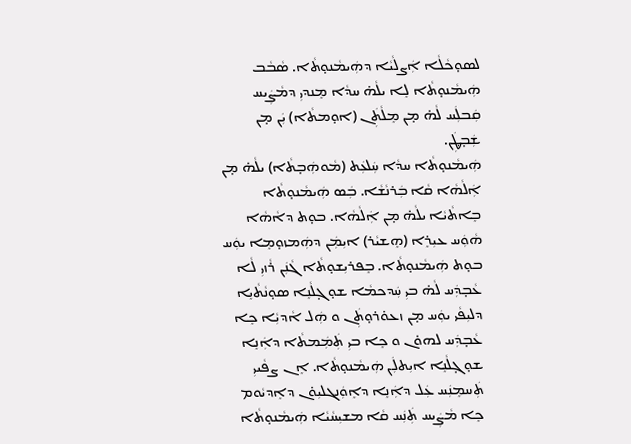ܠܣܘ̣ܟܵܠܵܐ ܐܲܨܠܵܝܵܐ ܕܗܲܝܡܵܢܘ̣ܬܵܐ. ܣܵܒܵܒ ܗܲܝܡܵܢܘ̣ܬܵܐ ܠܸܐ ܝܠܵܗ̇ ܚܕܵܐ ܡܸܢܕܝܼ ܕܡܵܨܲܝܚ ܩܲܒܠܲܚ ܠܵܗ̇ ܡ̣ܢ ܡܸܠܵܬܲܢ (ܐܘ̣ܡܬܵܐ) ܝܲܢ ܡ̣ܢ ܫܲܒ̣ܜܲܢ.
ܗܲܝܡܵܢܘ̣ܬܵܐ ܚܕܵܐ ܚܲܠܥܲܬ (ܡܵܘܗܲܒ̣ܬܵܐ) ܝܠܵܗ̇ ܡ̣ܢ ܐܲܠܵܗܵܐ ܩܵܐ ܒܲܪܢܵܫܵܐ. ܒܲܤ ܗܲܝܡܵܢܘ̣ܬܵܐ ܒܸܐܬܵܝܵܐ ܝܠܵܗ̇ ܡ̣ܢ ܐܲܠܵܗܵܐ. ܒܘ̣ܬ ܕܐܵܗܵܐ ܗܵܘܲܚ ܥܝܼܪܸܐ (ܗܸܫܝܵܪ) ܐܝܼܡܲܢ ܕܗܲܡܙܘ̣ܡܸܐ ܝܘܲܚ ܒܘ̣ܬ ܗܲܝܡܵܢܘ̣ܬܵܐ. ܒܸܦܪܝܼܫܘ̣ܬܵܐ ܓܵܢܲܢ ܪܵܙܝܼ ܠܵܐ ܥܵܒ̣ܕܲܚ ܠܵܗ̇ ܒܝܼ ܚܲܕܟܡܵܐ ܫܘ̣ܓ̣ܠܵܢܸܐ ܣܘ̣ܢܵܬܵܝܸܐ ܕܠܝܼܦܵܝ ܝܘܲܚ ܡ̣ܢ ܙܥܘ̇ܪܘ̣ܬܲܢ ܘ ܗܲܠ ܐܵܕܝܼܵܐ ܟܸܐ ܥܵܒ̣ܕܲܚ ܠܗܘ̇ܢ ܘ ܟܸܐ ܒܝܼ ܬܲܡܲܡܬܵܐ ܕܐܲܢܸܐ ܫܘ̣ܓ̣ܠܵܢܸܐ ܐܝܼܬܠܲܢ ܗܲܝܡܵܢܘ̣ܬܵܐ. ܐܸܢ ܨܦܵܝܝܼ ܬܲܚܡܸܢܲܚ ܥܲܠ ܕܐܲܢܸܐ ܕܐܸܘܲܢܓܠܝܼܘ̇ܢ ܕܐܸܕܝܵܘܡ ܟܸܐ ܡܵܨܲܝܚ ܬܲܢܲܚ ܩܵܐ ܡܫܝܼܚܵܝܵܐ ܗܲܝܡܵܢܘ̣ܬܵܐ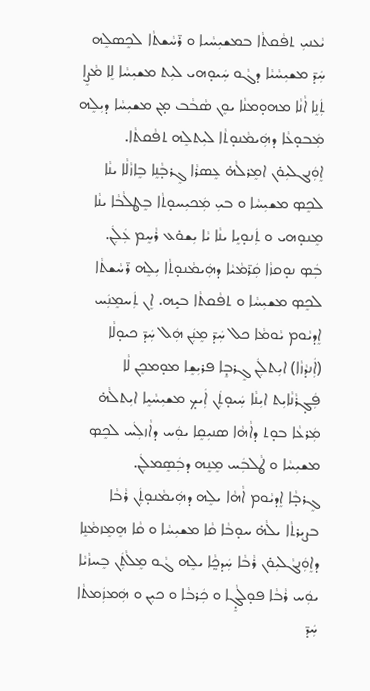ܝܵܥܢܝܼ ܬܦܵܩܬܵܐ ܒܡܫܝܼܚܵܝܐ ܘ ܪ̄ܚܵܫܬܵܐ ܠܟܸܣܠܸܗ ܚܲܕ̄ ܡܫܝܼܚܵܝܵܐ ܕܓܵܘ ܚܲܝܘ̣ܗܝ ܠܝܼܬ ܡܫܝܼܚܵܐ ܠܸܐ ܡܵܨܸܐ ܬܲܢܸܐ ܐܵܢܵܐ ܡܗܘ̣ܡܢܵܐ ܝܘܸܢ ܣܵܒܵܒ ܡ̣ܢ ܡܫܝܼܚܵܐ ܕܝܼܠܸܗ ܡܲܒܘ̣ܥܵܐ ܕܗܲܝܡܵܢܘ̣ܬܵܐ ܠܝܼܬܠܸܗ ܬܦܵܩܬܵܐ. ܐܸܘܲܢܓܠܝܼܘ̇ܢ ܐܡܸܪܠܵܗ̇ ܥܸܣܪܵܐ ܓܸܪܒ̣ܵܢܸܐ ܒܸܐܙܵܠܵܐ ܝܢܵܐ ܠܟܸܤ ܡܫܝܼܚܵܐ ܘ ܒܝܼ ܡܲܟܝܼܚܘ̣ܬܵܐ ܒܸܜܠܵܒܵܐ ܝܢܵܐ ܡܸܢܘ̣ܗܝ ܘ ܬܲܢܘ̣ܝܸܐ ܝܢܵܐ ܝܵܐ ܝܼܫܘ̇ܥ ܪܵܚܸܡ ܥܲܠܲܢ.
ܒܲܤ ܢܘ̣ܩܙܵܐ ܩܲܪ̄ܡܵܝܵܐ ܕܗܲܝܡܵܢܘ̣ܬܵܐ ܝܼܠܸܗ ܪ̄ܚܵܫܬܵܐ ܠܟܸܤ ܡܫܝܼܚܵܐ ܘ ܬܦܵܩܬܵܐ ܒܝܼܸܗ. ܐܸܢ ܬܲܚܡܸܢܲܚ ܐܸܕܝܵܘܡ ܝܵܘܡܵܐ ܟܠ ܚܲܕ̄ ܡܸܢܲܢ ܗܲܠ ܚܲܕ̄ ܟܝܘ̣ܠܵܐ (ܐܲܢܕܵܙܵܐ) ܐܝܼܬܠܲܢ ܓܸܪܒ̣ܸܐ ܦܪܝܼܫܸܐ ܡܘ̣ܡܟܸܢ ܠܵܐ ܦܲܓ̣ܪܵܢܵܐܝܼܬ ܐܝܼܢܵܐ ܚܲܝܘ̣ܬܲܢ ܐܲܝܟ̣ ܡܫܝܼܚܵܝܸܐ ܐܝܼܬܠܵܗ̇ ܡܲܪܥܵܐ ܒܘ̣ܬ ܕܐܵܗܵܐ ܣܢܝܼܩܸܐ ܝܘܲܚ ܕܐܵܙܠܲܚ ܠܟܸܤ ܡܫܝܼܚܵܐ ܘ ܜܵܠܒܲܚ ܡܸܢܸܗ ܕܒܲܣܸܡܠܲܢ.
ܓܸܪܒ̣ܵܐ ܐܸܕܝܵܘܡ ܐܵܗܵܐ ܝܠܸܗ ܕܗܲܝܡܵܢܘ̣ܬܲܢ ܪܵܒܵܐ ܒܨܝܼܪܬܵܐ ܝܠܵܗ̇ ܚܘ̣ܒܵܐ ܩܵܐ ܡܫܝܼܚܵܐ ܘ ܩܵܐ ܗܸܡܸܙܡܵܢܸܐ ܕܐܸܘܲܢܓܵܠܝܼܘ̇ܢ ܪܵܒܵܐ ܚܲܕܟ̰ܵܐ ܝܠܸܗ ܓܵܘ ܡܸܠܵܬܲܢ ܒܸܚܙܵܝܵܐ ܝܘܲܚ ܪܵܒܵܐ ܦܘ̣ܠܵܓ̣ܸܐ ܘ ܟܲܪܒܵܐ ܘ ܟܝܼܢ ܘ ܗܲܡܙܲܡܬܵܐ ܚܲܕ̄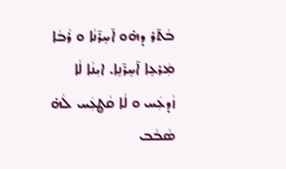ܒܵܬ̄ܪ ܕܗ̇ܘ ܐ̄ܚܸܪ̄ܢܵܐ ܘ ܪܵܒܵܐ ܡܲܪܥܸܐ ܐ̄ܚܸܪ̄ܢܸܐ. ܐܝܼܢܵܐ ܠܵܐ ܙܵܕܥܲܚ ܘ ܠܵܐ ܩܵܜܥܲܚ ܠܵܗ̇ ܣܵܒܵܒ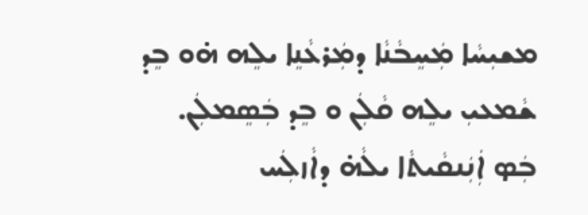ܡܫܝܼܚܵܐ ܡܲܚܸܒܵܢܵܐ ܕܡܲܪܥܵܢܸܐ ܝܠܸܗ ܗ̇ܘ ܒܸܕ ܫܵܡܥܝܼ ܝܠܸܗ ܩܵܠܲܢ ܘ ܒܸܕ ܒܲܣܸܡܠܲܢ.
ܒܲܤ ܐܲܢܲܢܩܵܝܬܵܐ ܝܠܵܗ̇ ܕܐܵܙܠܲܚ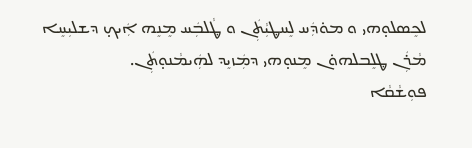ܠܟܸܣܠܘ̣ܗܝ ܘ ܡܘ̇ܕܲܚ ܠܸܚܜܝܼܵܬܲܢ ܘ ܜܵܠܒܲܚ ܡܸܢܸܗ ܐܲܝܟ̣ ܕܫܠܝܼܚܸܐ ܡܵܪܲܢ ܜܠܸܒܠܗܘ̇ܢ ܡܸܢܘ̣ܗܝ ܕܡܲܙܝܸܕ ܠܗܲܝܡܵܢܘ̣ܬܲܢ.
ܦܘܼܫܵܩܵܐ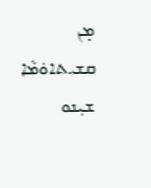ܡ̣ܢ ܩܫ.ܬܐܘܿܡܵܐ ܫܝܼܢܘ